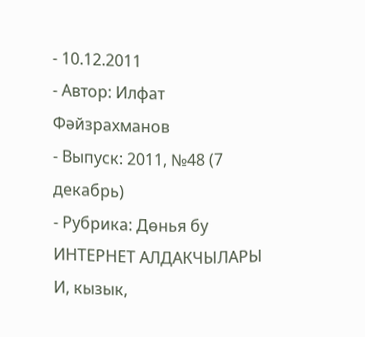- 10.12.2011
- Автор: Илфат Фәйзрахманов
- Выпуск: 2011, №48 (7 декабрь)
- Рубрика: Дөнья бу
ИНТЕРНЕТ АЛДАКЧЫЛАРЫ
И, кызык,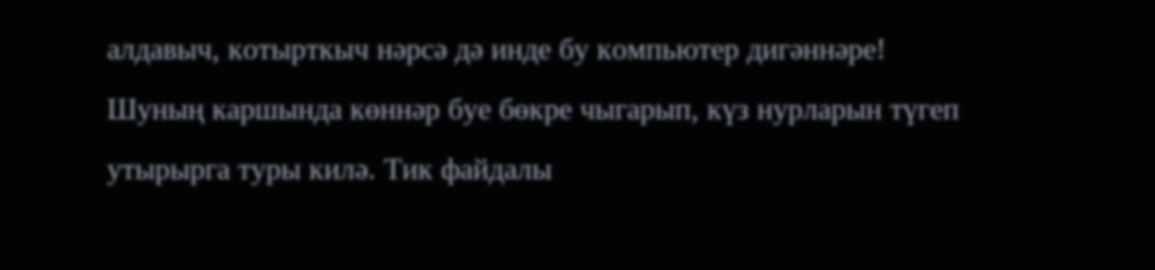алдавыч, котырткыч нәрсә дә инде бу компьютер дигәннәре! Шуның каршында көннәр буе бөкре чыгарып, күз нурларын түгеп утырырга туры килә. Тик файдалы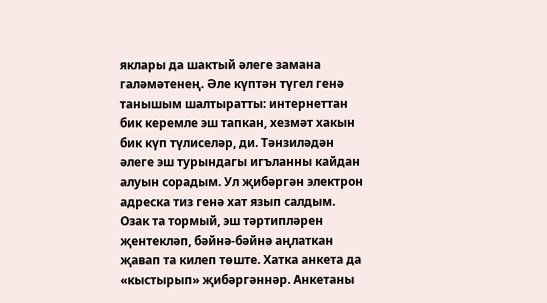яклары да шактый әлеге замана галәмәтенең. Әле күптән түгел генә танышым шалтыратты: интернеттан бик керемле эш тапкан, хезмәт хакын бик күп түлиселәр, ди. Тәнзиләдән әлеге эш турындагы игъланны кайдан алуын сорадым. Ул җибәргән электрон адреска тиз генә хат язып салдым. Озак та тормый, эш тәртипләрен җентекләп, бәйнә-бәйнә аңлаткан җавап та килеп төште. Хатка анкета да «кыстырып» җибәргәннәр. Анкетаны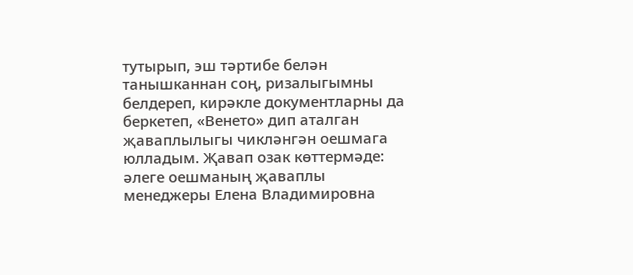тутырып, эш тәртибе белән танышканнан соң, ризалыгымны белдереп, кирәкле документларны да беркетеп, «Венето» дип аталган җаваплылыгы чикләнгән оешмага юлладым. Җавап озак көттермәде: әлеге оешманың җаваплы менеджеры Елена Владимировна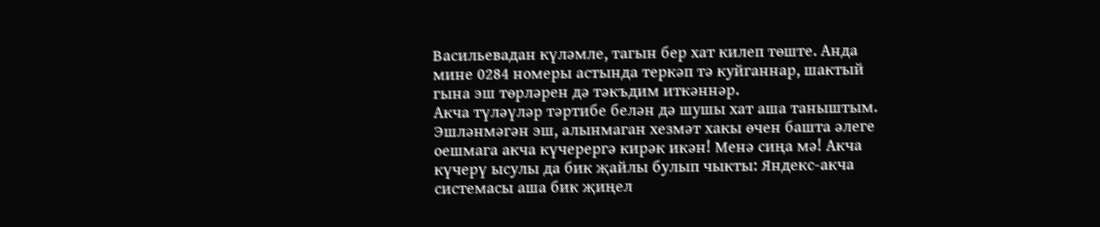Васильевадан күләмле, тагын бер хат килеп төште. Анда мине 0284 номеры астында теркәп тә куйганнар, шактый гына эш төрләрен дә тәкъдим иткәннәр.
Акча түләүләр тәртибе белән дә шушы хат аша таныштым. Эшләнмәгән эш, алынмаган хезмәт хакы өчен башта әлеге оешмага акча күчерергә кирәк икән! Менә сиңа мә! Акча күчерү ысулы да бик җайлы булып чыкты: Яндекс-акча системасы аша бик җиңел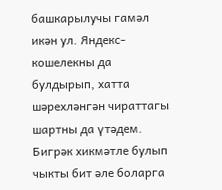башкарылучы гамәл икән ул. Яндекс-кошелекны да булдырып, хатта шәрехләнгән чираттагы шартны да үтәдем.
Бигрәк хикмәтле булып чыкты бит әле боларга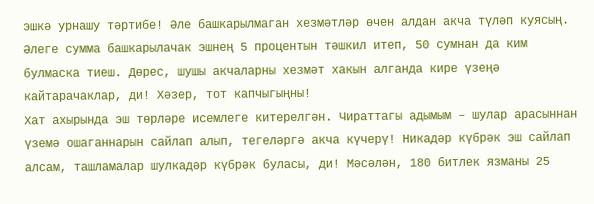эшкә урнашу тәртибе! Әле башкарылмаган хезмәтләр өчен алдан акча түләп куясың. Әлеге сумма башкарылачак эшнең 5 процентын тәшкил итеп, 50 сумнан да ким булмаска тиеш. Дөрес, шушы акчаларны хезмәт хакын алганда кире үзеңә кайтарачаклар, ди! Хәзер, тот капчыгыңны!
Хат ахырында эш төрләре исемлеге китерелгән. Чираттагы адымым – шулар арасыннан үземә ошаганнарын сайлап алып, тегеләргә акча күчерү! Никадәр күбрәк эш сайлап алсам, ташламалар шулкадәр күбрәк буласы, ди! Мәсәлән, 180 битлек язманы 25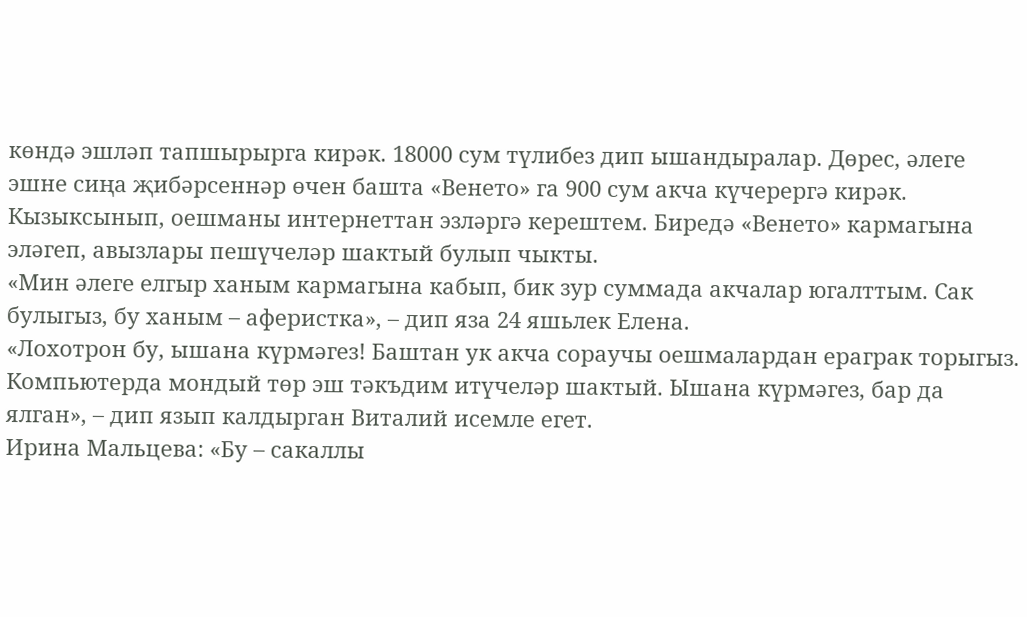көндә эшләп тапшырырга кирәк. 18000 сум түлибез дип ышандыралар. Дөрес, әлеге эшне сиңа җибәрсеннәр өчен башта «Венето» га 900 сум акча күчерергә кирәк.
Кызыксынып, оешманы интернеттан эзләргә керештем. Биредә «Венето» кармагына эләгеп, авызлары пешүчеләр шактый булып чыкты.
«Мин әлеге елгыр ханым кармагына кабып, бик зур суммада акчалар югалттым. Сак булыгыз, бу ханым – аферистка», – дип яза 24 яшьлек Елена.
«Лохотрон бу, ышана күрмәгез! Баштан ук акча сораучы оешмалардан ераграк торыгыз. Компьютерда мондый төр эш тәкъдим итүчеләр шактый. Ышана күрмәгез, бар да ялган», – дип язып калдырган Виталий исемле егет.
Ирина Мальцева: «Бу – сакаллы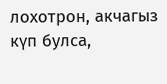лохотрон, акчагыз күп булса,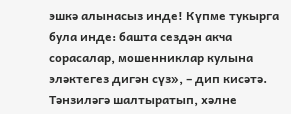эшкә алынасыз инде! Күпме тукырга була инде: башта сездән акча сорасалар, мошенниклар кулына эләктегез дигән сүз», – дип кисәтә.
Тәнзиләгә шалтыратып, хәлне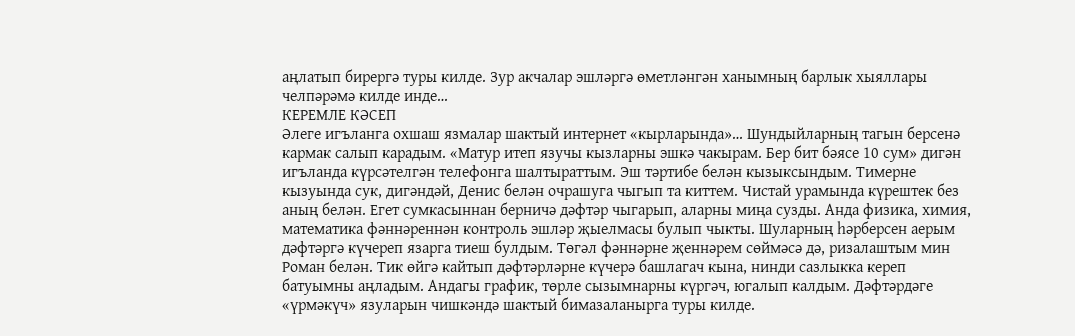аңлатып бирергә туры килде. Зур акчалар эшләргә өметләнгән ханымның барлык хыяллары челпәрәмә килде инде…
КЕРЕМЛЕ КӘСЕП
Әлеге игъланга охшаш язмалар шактый интернет «кырларында»… Шундыйларның тагын берсенә кармак салып карадым. «Матур итеп язучы кызларны эшкә чакырам. Бер бит бәясе 10 сум» дигән игъланда күрсәтелгән телефонга шалтыраттым. Эш тәртибе белән кызыксындым. Тимерне кызуында сук, дигәндәй, Денис белән очрашуга чыгып та киттем. Чистай урамында күрештек без аның белән. Егет сумкасыннан берничә дәфтәр чыгарып, аларны миңа сузды. Анда физика, химия, математика фәннәреннән контроль эшләр җыелмасы булып чыкты. Шуларның һәрберсен аерым дәфтәргә күчереп язарга тиеш булдым. Төгәл фәннәрне җеннәрем сөймәсә дә, ризалаштым мин Роман белән. Тик өйгә кайтып дәфтәрләрне күчерә башлагач кына, нинди сазлыкка кереп батуымны аңладым. Андагы график, төрле сызымнарны күргәч, югалып калдым. Дәфтәрдәге «үрмәкүч» язуларын чишкәндә шактый бимазаланырга туры килде.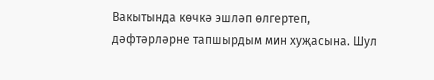Вакытында көчкә эшләп өлгертеп, дәфтәрләрне тапшырдым мин хуҗасына. Шул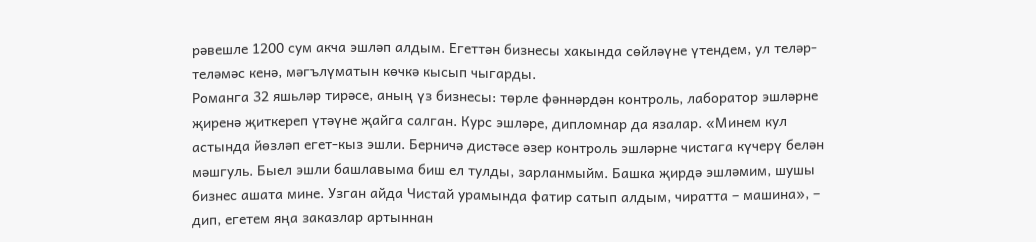рәвешле 1200 сум акча эшләп алдым. Егеттән бизнесы хакында сөйләүне үтендем, ул теләр-теләмәс кенә, мәгълүматын көчкә кысып чыгарды.
Романга 32 яшьләр тирәсе, аның үз бизнесы: төрле фәннәрдән контроль, лаборатор эшләрне җиренә җиткереп үтәүне җайга салган. Курс эшләре, дипломнар да язалар. «Минем кул астында йөзләп егет-кыз эшли. Берничә дистәсе әзер контроль эшләрне чистага күчерү белән мәшгуль. Быел эшли башлавыма биш ел тулды, зарланмыйм. Башка җирдә эшләмим, шушы бизнес ашата мине. Узган айда Чистай урамында фатир сатып алдым, чиратта – машина», – дип, егетем яңа заказлар артыннан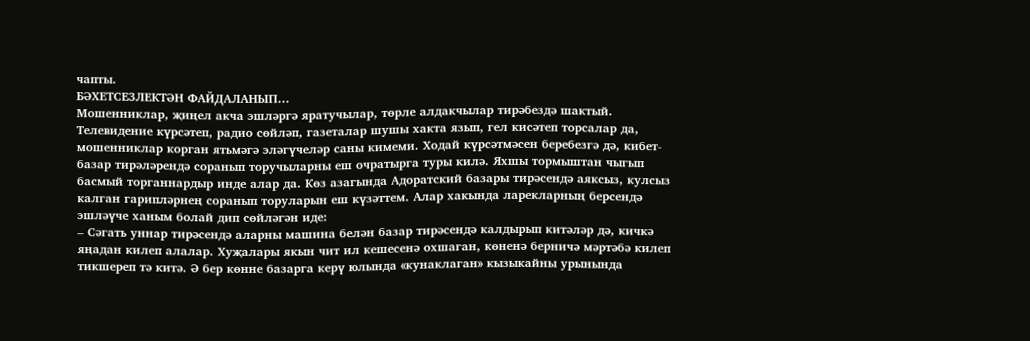чапты.
БӘХЕТСЕЗЛЕКТӘН ФАЙДАЛАНЫП…
Мошенниклар, җиңел акча эшләргә яратучылар, төрле алдакчылар тирәбездә шактый. Телевидение күрсәтеп, радио сөйләп, газеталар шушы хакта язып, гел кисәтеп торсалар да, мошенниклар корган ятьмәгә эләгүчеләр саны кимеми. Ходай күрсәтмәсен беребезгә дә, кибет-базар тирәләрендә соранып торучыларны еш очратырга туры килә. Яхшы тормыштан чыгып басмый торганнардыр инде алар да. Көз азагында Адоратский базары тирәсендә аяксыз, кулсыз калган гарипләрнең соранып торуларын еш күзәттем. Алар хакында ларекларның берсендә эшләүче ханым болай дип сөйләгән иде:
– Сәгать уннар тирәсендә аларны машина белән базар тирәсендә калдырып китәләр дә, кичкә яңадан килеп алалар. Хуҗалары якын чит ил кешесенә охшаган, көненә берничә мәртәбә килеп тикшереп тә китә. Ә бер көнне базарга керү юлында «кунаклаган» кызыкайны урынында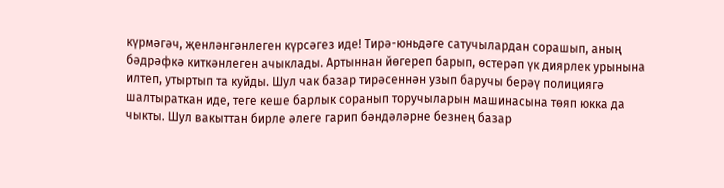күрмәгәч, җенләнгәнлеген күрсәгез иде! Тирә-юньдәге сатучылардан сорашып, аның бәдрәфкә киткәнлеген ачыклады. Артыннан йөгереп барып, өстерәп үк диярлек урынына илтеп, утыртып та куйды. Шул чак базар тирәсеннән узып баручы берәү полициягә шалтыраткан иде, теге кеше барлык соранып торучыларын машинасына төяп юкка да чыкты. Шул вакыттан бирле әлеге гарип бәндәләрне безнең базар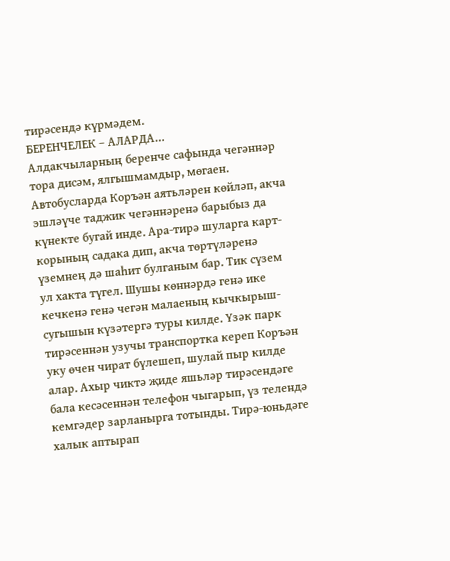тирәсендә күрмәдем.
БЕРЕНЧЕЛЕК – АЛАРДА…
Алдакчыларның беренче сафында чегәннәр тора дисәм, ялгышмамдыр, мөгаен. Автобусларда Коръән аятьләрен көйләп, акча эшләүче таджик чегәннәренә барыбыз да күнекте бугай инде. Ара-тирә шуларга карт-корының садака дип, акча төртүләренә үземнең дә шаһит булганым бар. Тик сүзем ул хакта түгел. Шушы көннәрдә генә ике кечкенә генә чегән малаеның кычкырыш-сугышын күзәтергә туры килде. Үзәк парк тирәсеннән узучы транспортка кереп Коръән уку өчен чират бүлешеп, шулай пыр килде алар. Ахыр чиктә җиде яшьләр тирәсендәге бала кесәсеннән телефон чыгарып, үз телендә кемгәдер зарланырга тотынды. Тирә-юньдәге халык аптырап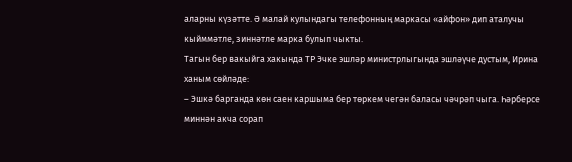аларны күзәтте. Ә малай кулындагы телефонның маркасы «айфон» дип аталучы кыйммәтле, зиннәтле марка булып чыкты.
Тагын бер вакыйга хакында ТР Эчке эшләр министрлыгында эшләүче дустым, Ирина ханым сөйләде:
– Эшкә барганда көн саен каршыма бер төркем чегән баласы чәчрәп чыга. Һәрберсе миннән акча сорап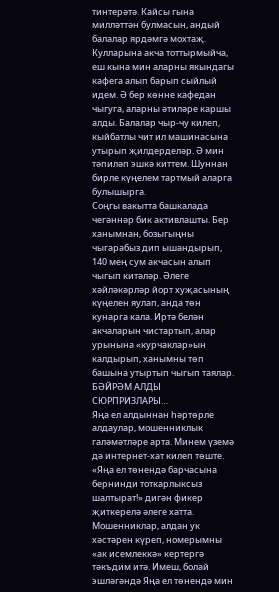тинтерәтә. Кайсы гына милләттән булмасын, андый балалар ярдәмгә мохтаҗ. Кулларына акча тоттырмыйча, еш кына мин аларны якындагы кафега алып барып сыйлый идем. Ә бер көнне кафедан чыгуга, аларны әтиләре каршы алды. Балалар чыр-чу килеп, кыйбатлы чит ил машинасына утырып җилдерделәр. Ә мин тәпиләп эшкә киттем. Шуннан бирле күңелем тартмый аларга булышырга.
Соңгы вакытта башкалада чегәннәр бик активлашты. Бер ханымнан, бозыгыңны чыгарабыз дип ышандырып, 140 мең сум акчасын алып чыгып китәләр. Әлеге хәйләкәрләр йорт хуҗасының күңелен яулап, анда төн кунарга кала. Иртә белән акчаларын чистартып, алар урынына «курчаклар»ын калдырып, ханымны төп башына утыртып чыгып таялар.
БӘЙРӘМ АЛДЫ СЮРПРИЗЛАРЫ…
Яңа ел алдыннан һәртөрле алдаулар, мошенниклык галәмәтләре арта. Минем үземә дә интернет-хат килеп төште. «Яңа ел төнендә барчасына бернинди тоткарлыксыз шалтырат!» дигән фикер җиткерелә әлеге хатта. Мошенниклар, алдан ук хәстәрен күреп, номерымны «ак исемлеккә» кертергә тәкъдим итә. Имеш, болай эшләгәндә Яңа ел төнендә мин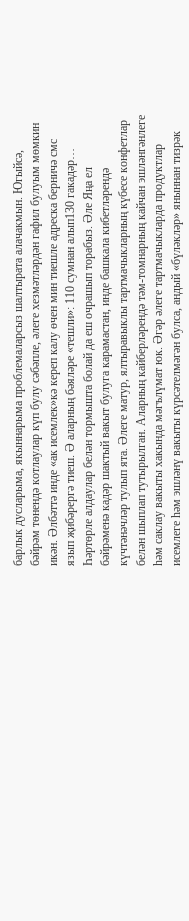барлык дусларыма, якыннарыма проблемаларсыз шалтырата алачакмын. Югыйсә, бәйрәм төнендә котлаулар күп булу сәбәпле, әлеге хезмәтләрдән гафил булуым мөмкин икән. Әлбәттә инде «ак исемлек»кә кереп калу өчен мин тиешле адреска берничә смс язып җибәрергә тиеш. Ә аларның бәяләре «тешли»: 110 сумнан алып130 гакадәр…
Һәртөрле алдаулар белән тормышта болай да еш очрашып торабыз. Әле Яңа ел бәйрәменә кадәр шактый вакыт булуга карамастан, инде башкала кибетләрендә күчтәнәчләр тулып ята. Әлеге матур, ялтыравыклы тартмачыкларның күбесе конфетлар белән шыплап тутырылган. Аларның кайберләрендә тәм-томнарның кайчан эшләнгәнлеге һәм саклау вакыты хакында мәгълүмат юк. Әгәр әлеге тартмачыкларда продуктлар исемлеге һәм эшләнү вакыты күрсәтелмәгән булса, андый «бүләкләр» яныннан тизрәк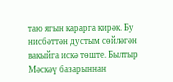таю ягын карарга кирәк. Бу нисбәттән дустым сөйләгән вакыйга искә төште. Былтыр Мәскәү базарыннан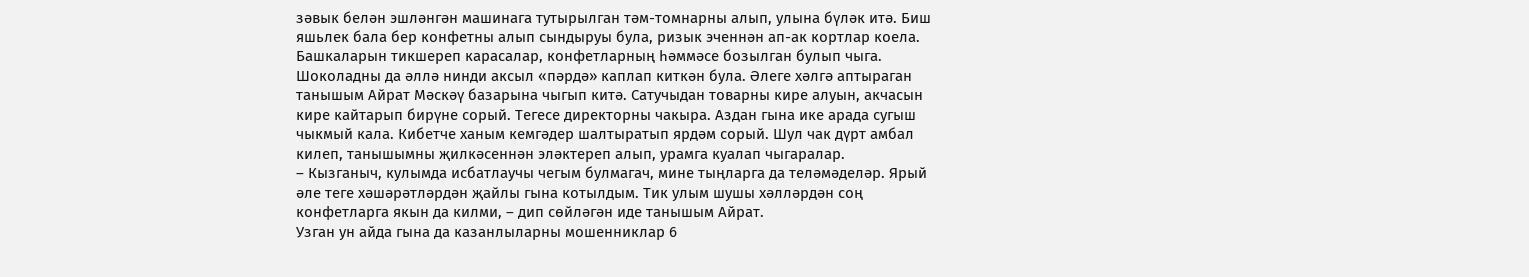зәвык белән эшләнгән машинага тутырылган тәм-томнарны алып, улына бүләк итә. Биш яшьлек бала бер конфетны алып сындыруы була, ризык эченнән ап-ак кортлар коела. Башкаларын тикшереп карасалар, конфетларның һәммәсе бозылган булып чыга. Шоколадны да әллә нинди аксыл «пәрдә» каплап киткән була. Әлеге хәлгә аптыраган танышым Айрат Мәскәү базарына чыгып китә. Сатучыдан товарны кире алуын, акчасын кире кайтарып бирүне сорый. Тегесе директорны чакыра. Аздан гына ике арада сугыш чыкмый кала. Кибетче ханым кемгәдер шалтыратып ярдәм сорый. Шул чак дүрт амбал килеп, танышымны җилкәсеннән эләктереп алып, урамга куалап чыгаралар.
– Кызганыч, кулымда исбатлаучы чегым булмагач, мине тыңларга да теләмәделәр. Ярый әле теге хәшәрәтләрдән җайлы гына котылдым. Тик улым шушы хәлләрдән соң конфетларга якын да килми, – дип сөйләгән иде танышым Айрат.
Узган ун айда гына да казанлыларны мошенниклар 6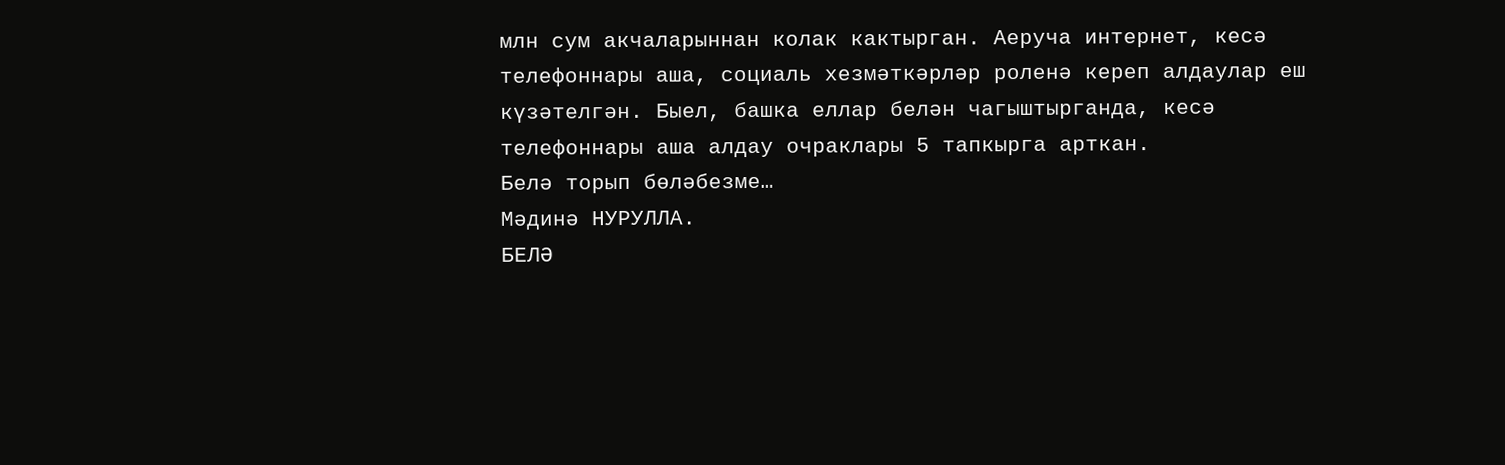млн сум акчаларыннан колак кактырган. Аеруча интернет, кесә телефоннары аша, социаль хезмәткәрләр роленә кереп алдаулар еш күзәтелгән. Быел, башка еллар белән чагыштырганда, кесә телефоннары аша алдау очраклары 5 тапкырга арткан.
Белә торып бөләбезме…
Мәдинә НУРУЛЛА.
БЕЛӘ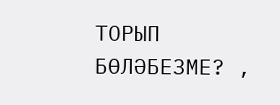ТОРЫП БӨЛӘБЕЗМЕ? ,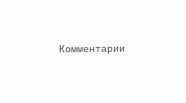Комментарии